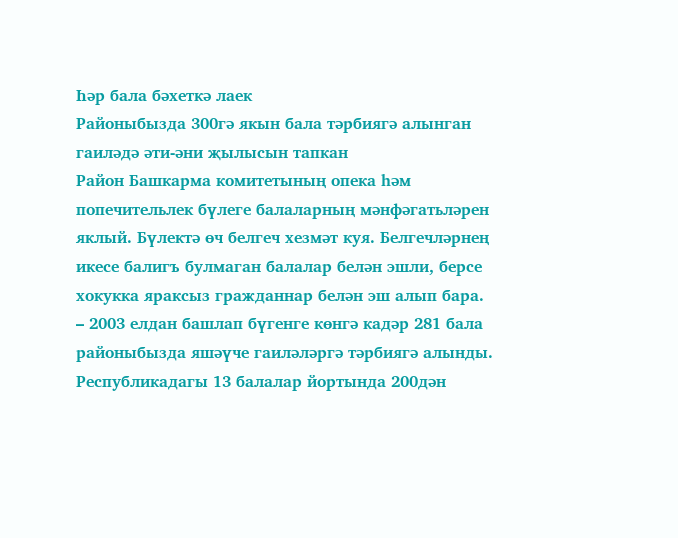Һәр бала бәхеткә лаек
Районыбызда 300гә якын бала тәрбиягә алынган гаиләдә әти-әни җылысын тапкан
Район Башкарма комитетының опека һәм попечительлек бүлеге балаларның мәнфәгатьләрен яклый. Бүлектә өч белгеч хезмәт куя. Белгечләрнең икесе балигъ булмаган балалар белән эшли, берсе хокукка яраксыз гражданнар белән эш алып бара.
– 2003 елдан башлап бүгенге көнгә кадәр 281 бала районыбызда яшәүче гаиләләргә тәрбиягә алынды. Республикадагы 13 балалар йортында 200дән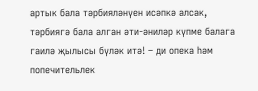артык бала тәрбияләнүен исәпкә алсак, тәрбиягә бала алган әти-әниләр күпме балага гаилә җылысы бүләк итә! – ди опека һәм попечительлек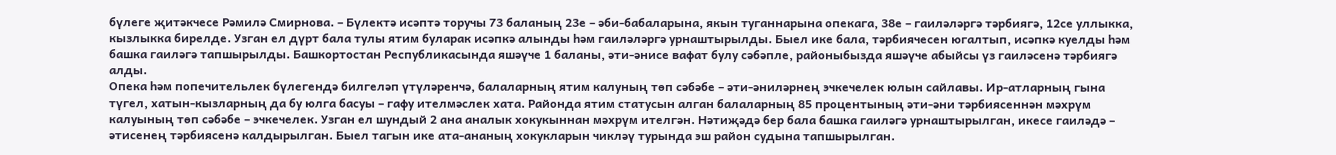бүлеге җитәкчесе Рәмилә Смирнова. – Бүлектә исәптә торучы 73 баланың 23е – әби-бабаларына, якын туганнарына опекага, 38е – гаиләләргә тәрбиягә, 12се уллыкка, кызлыкка бирелде. Узган ел дүрт бала тулы ятим буларак исәпкә алынды һәм гаиләләргә урнаштырылды. Быел ике бала, тәрбиячесен югалтып, исәпкә куелды һәм башка гаиләгә тапшырылды. Башкортостан Республикасында яшәүче 1 баланы, әти-әнисе вафат булу сәбәпле, районыбызда яшәүче абыйсы үз гаиләсенә тәрбиягә алды.
Опека һәм попечительлек бүлегендә билгеләп үтүләренчә, балаларның ятим калуның төп сәбәбе – әти-әниләрнең эчкечелек юлын сайлавы. Ир-атларның гына түгел, хатын-кызларның да бу юлга басуы – гафу ителмәслек хата. Районда ятим статусын алган балаларның 85 процентының әти-әни тәрбиясеннән мәхрүм калуының төп сәбәбе – эчкечелек. Узган ел шундый 2 ана аналык хокукыннан мәхрүм ителгән. Нәтиҗәдә бер бала башка гаиләгә урнаштырылган, икесе гаиләдә – әтисенең тәрбиясенә калдырылган. Быел тагын ике ата-ананың хокукларын чикләү турында эш район судына тапшырылган.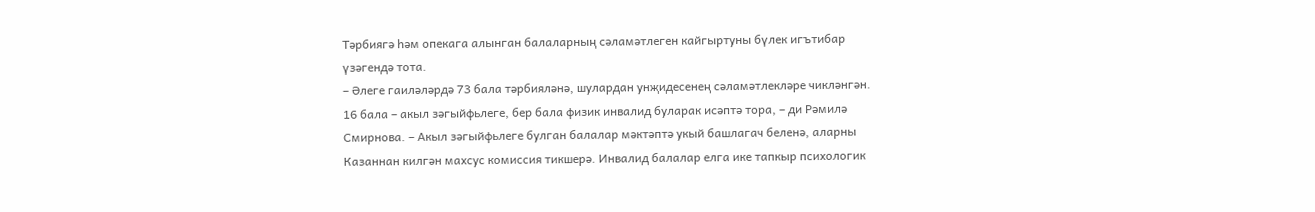Тәрбиягә һәм опекага алынган балаларның сәламәтлеген кайгыртуны бүлек игътибар үзәгендә тота.
– Әлеге гаиләләрдә 73 бала тәрбияләнә, шулардан унҗидесенең сәламәтлекләре чикләнгән. 16 бала – акыл зәгыйфьлеге, бер бала физик инвалид буларак исәптә тора, – ди Рәмилә Смирнова. – Акыл зәгыйфьлеге булган балалар мәктәптә укый башлагач беленә, аларны Казаннан килгән махсус комиссия тикшерә. Инвалид балалар елга ике тапкыр психологик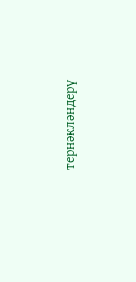тернәкләндерү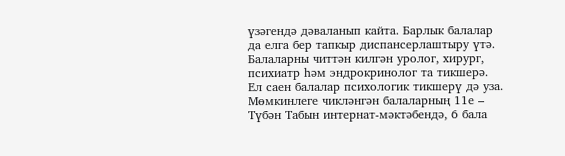үзәгендә дәваланып кайта. Барлык балалар да елга бер тапкыр диспансерлаштыру үтә. Балаларны читтән килгән уролог, хирург, психиатр һәм эндрокринолог та тикшерә. Ел саен балалар психологик тикшерү дә уза. Мөмкинлеге чикләнгән балаларның 11е – Түбән Табын интернат-мәктәбендә, 6 бала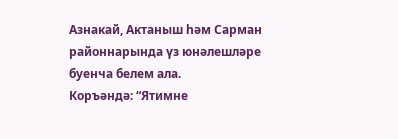Азнакай, Актаныш һәм Сарман районнарында үз юнәлешләре буенча белем ала.
Коръәндә: “Ятимне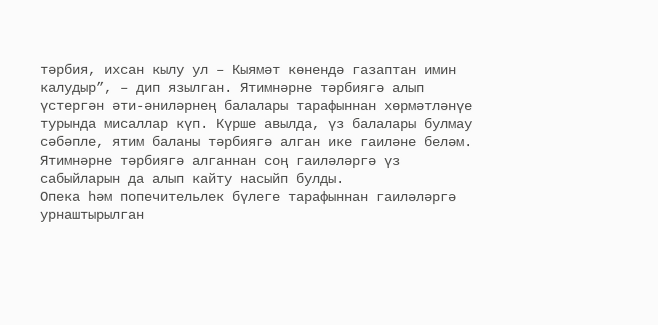тәрбия, ихсан кылу ул – Кыямәт көнендә газаптан имин калудыр”, – дип язылган. Ятимнәрне тәрбиягә алып үстергән әти-әниләрнең балалары тарафыннан хөрмәтләнүе турында мисаллар күп. Күрше авылда, үз балалары булмау сәбәпле, ятим баланы тәрбиягә алган ике гаиләне беләм. Ятимнәрне тәрбиягә алганнан соң гаиләләргә үз сабыйларын да алып кайту насыйп булды.
Опека һәм попечительлек бүлеге тарафыннан гаиләләргә урнаштырылган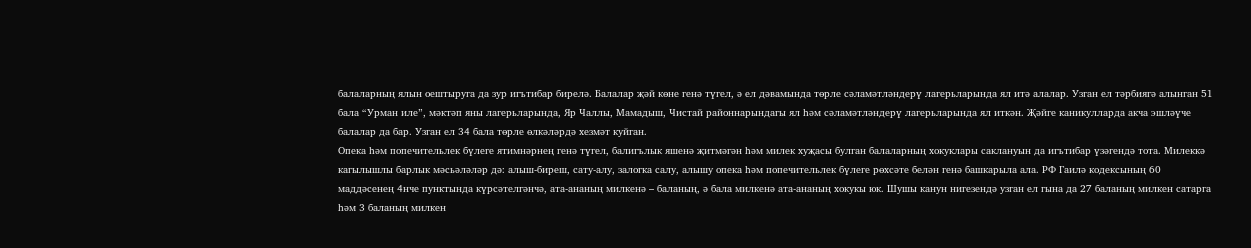балаларның ялын оештыруга да зур игътибар бирелә. Балалар җәй көне генә түгел, ә ел дәвамында төрле сәламәтләндерү лагерьларында ял итә алалар. Узган ел тәрбиягә алынган 51 бала “Урман иле”, мәктәп яны лагерьларында, Яр Чаллы, Мамадыш, Чистай районнарындагы ял һәм сәламәтләндерү лагерьларында ял иткән. Җәйге каникулларда акча эшләүче балалар да бар. Узган ел 34 бала төрле өлкәләрдә хезмәт куйган.
Опека һәм попечительлек бүлеге ятимнәрнең генә түгел, балигълык яшенә җитмәгән һәм милек хуҗасы булган балаларның хокуклары саклануын да игътибар үзәгендә тота. Милеккә кагылышлы барлык мәсьәләләр дә: алыш-биреш, сату-алу, залогка салу, алышу опека һәм попечительлек бүлеге рөхсәте белән генә башкарыла ала. РФ Гаилә кодексының 60 маддәсенең 4нче пунктында күрсәтелгәнчә, ата-ананың милкенә – баланың, ә бала милкенә ата-ананың хокукы юк. Шушы канун нигезендә узган ел гына да 27 баланың милкен сатарга һәм 3 баланың милкен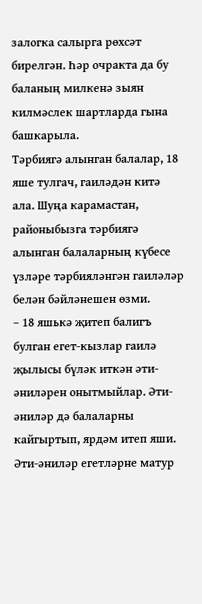залогка салырга рөхсәт бирелгән. Һәр очракта да бу баланың милкенә зыян килмәслек шартларда гына башкарыла.
Тәрбиягә алынган балалар, 18 яше тулгач, гаиләдән китә ала. Шуңа карамастан, районыбызга тәрбиягә алынган балаларның күбесе үзләре тәрбияләнгән гаиләләр белән бәйләнешен өзми.
– 18 яшькә җитеп балигъ булган егет-кызлар гаилә җылысы бүләк иткән әти-әниләрен онытмыйлар. Әти-әниләр дә балаларны кайгыртып, ярдәм итеп яши. Әти-әниләр егетләрне матур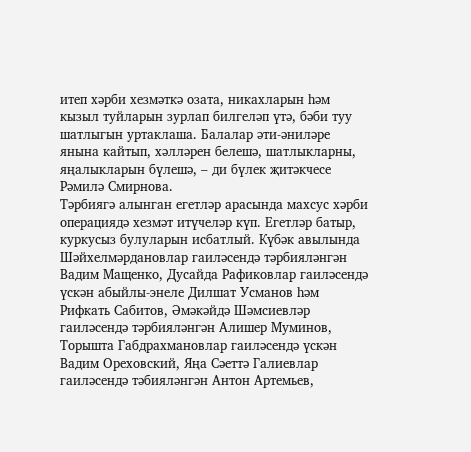итеп хәрби хезмәткә озата, никахларын һәм кызыл туйларын зурлап билгеләп үтә, бәби туу шатлыгын уртаклаша. Балалар әти-әниләре янына кайтып, хәлләрен белешә, шатлыкларны, яңалыкларын бүлешә, – ди бүлек җитәкчесе Рәмилә Смирнова.
Тәрбиягә алынган егетләр арасында махсус хәрби операциядә хезмәт итүчеләр күп. Егетләр батыр, куркусыз булуларын исбатлый. Күбәк авылында Шәйхелмәрдановлар гаиләсендә тәрбияләнгән Вадим Мащенко, Дусайда Рафиковлар гаиләсендә үскән абыйлы-энеле Дилшат Усманов һәм Рифкать Сабитов, Әмәкәйдә Шәмсиевләр гаиләсендә тәрбияләнгән Алишер Муминов, Торышта Габдрахмановлар гаиләсендә үскән Вадим Ореховский, Яңа Сәеттә Галиевлар гаиләсендә тәбияләнгән Антон Артемьев,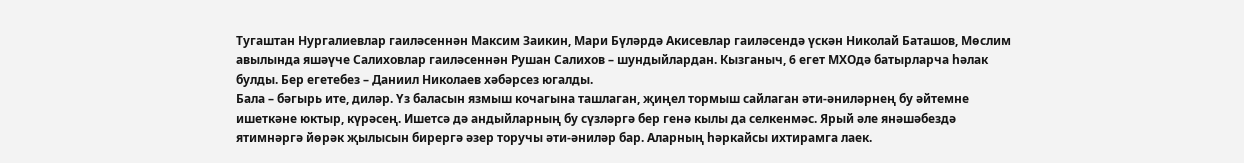Тугаштан Нургалиевлар гаиләсеннән Максим Заикин, Мари Бүләрдә Акисевлар гаиләсендә үскән Николай Баташов, Мөслим авылында яшәүче Салиховлар гаиләсеннән Рушан Салихов – шундыйлардан. Кызганыч, 6 егет МХОдә батырларча һәлак булды. Бер егетебез – Даниил Николаев хәбәрсез югалды.
Бала – бәгырь ите, диләр. Үз баласын язмыш кочагына ташлаган, җиңел тормыш сайлаган әти-әниләрнең бу әйтемне ишеткәне юктыр, күрәсең. Ишетсә дә андыйларның бу сүзләргә бер генә кылы да селкенмәс. Ярый әле янәшәбездә ятимнәргә йөрәк җылысын бирергә әзер торучы әти-әниләр бар. Аларның һәркайсы ихтирамга лаек.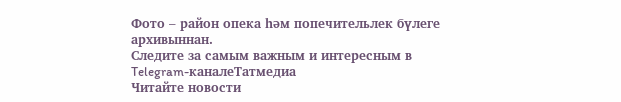Фото – район опека һәм попечительлек бүлеге архивыннан.
Следите за самым важным и интересным в Telegram-каналеТатмедиа
Читайте новости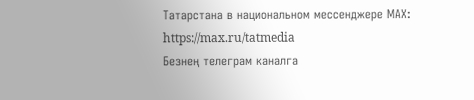Татарстана в национальном мессенджере MАХ: https://max.ru/tatmedia
Безнең телеграм каналга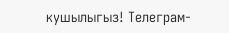кушылыгыз! Телеграм-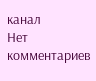канал
Нет комментариев